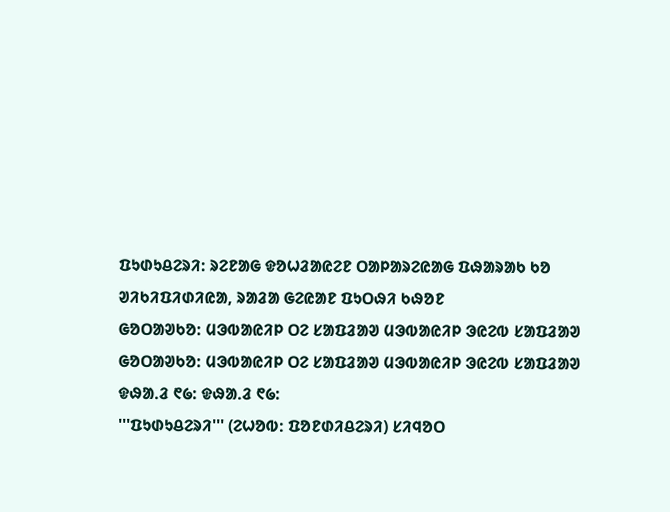ᱯᱩᱰᱩᱪᱮᱨᱤ: ᱨᱮᱱᱟᱜ ᱫᱚᱦᱲᱟᱭᱮᱱ ᱛᱟᱞᱟᱨᱮᱭᱟᱜ ᱯᱷᱟᱨᱟᱠ ᱠᱚ
ᱣᱤᱠᱤᱯᱤᱰᱤᱭᱟ, ᱨᱟᱲᱟ ᱜᱮᱭᱟᱱ ᱯᱩᱛᱷᱤ ᱠᱷᱚᱱ
ᱜᱚᱛᱟᱣᱠᱚ: ᱢᱳᱵᱟᱭᱤᱞ ᱛᱮ ᱥᱟᱯᱲᱟᱣ ᱢᱳᱵᱟᱭᱤᱞ ᱳᱭᱮᱵ ᱥᱟᱯᱲᱟᱣ
ᱜᱚᱛᱟᱣᱠᱚ: ᱢᱳᱵᱟᱭᱤᱞ ᱛᱮ ᱥᱟᱯᱲᱟᱣ ᱢᱳᱵᱟᱭᱤᱞ ᱳᱭᱮᱵ ᱥᱟᱯᱲᱟᱣ
ᱫᱷᱟᱹᱲ ᱖᱙: ᱫᱷᱟᱹᱲ ᱖᱙:
'''ᱯᱩᱰᱩᱪᱮᱨᱤ''' (ᱮᱦᱚᱵᱺ ᱯᱚᱱᱰᱤᱪᱮᱨᱤ) ᱥᱤᱧᱚᱛ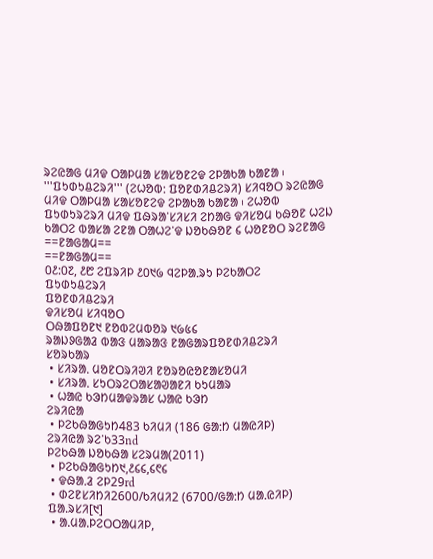ᱨᱮᱭᱟᱜ ᱢᱤᱫ ᱛᱟᱞᱢᱟ ᱥᱟᱥᱚᱱᱮᱫ ᱮᱞᱟᱠᱟ ᱠᱟᱱᱟ ᱾
'''ᱯᱩᱰᱩᱪᱮᱨᱤ''' (ᱮᱦᱚᱵᱺ ᱯᱚᱱᱰᱤᱪᱮᱨᱤ) ᱥᱤᱧᱚᱛ ᱨᱮᱭᱟᱜ ᱢᱤᱫ ᱛᱟᱞᱢᱟ ᱥᱟᱥᱚᱱᱮᱫ ᱮᱞᱟᱠᱟ ᱠᱟᱱᱟ ᱾ ᱮᱦᱚᱵ ᱯᱩᱰᱩᱨᱮᱨᱤ ᱢᱤᱫ ᱯᱷᱨᱟᱸᱥᱤᱥᱤ ᱮᱴᱟᱜ ᱫᱤᱥᱚᱢ ᱠᱷᱚᱱ ᱦᱮᱡ ᱠᱟᱛᱮ ᱵᱟᱥᱟ ᱮᱱᱟ ᱛᱟᱦᱮᱸᱫ ᱡᱚᱠᱷᱚᱱ ᱔ ᱦᱚᱱᱚᱛ ᱨᱮᱱᱟᱜ
==ᱱᱟᱜᱟᱢ==
==ᱱᱟᱜᱟᱢ==
᱐᱒:᱐᱗, ᱒᱘ ᱮᱯᱨᱤᱞ ᱒᱐᱑᱙ ᱧᱮᱞᱟᱹᱨᱩ ᱞᱮᱠᱟᱛᱮ
ᱯᱩᱰᱩᱪᱮᱨᱤ
ᱯᱚᱱᱰᱤᱪᱮᱨᱤ
ᱫᱤᱥᱚᱢ ᱥᱤᱧᱚᱛ
ᱛᱷᱟᱯᱚᱱ᱑ ᱱᱚᱵᱮᱢᱵᱚᱨ ᱑᱙᱕᱔
ᱨᱟᱡᱽᱜᱟᱲ ᱵᱟᱝ ᱢᱟᱨᱟᱝ ᱱᱟᱜᱟᱨᱯᱚᱱᱰᱤᱪᱮᱨᱤ
ᱥᱚᱨᱠᱟᱨ
 • ᱥᱤᱨᱟᱹ ᱢᱚᱱᱛᱨᱤᱣᱤ ᱱᱚᱨᱚᱭᱚᱱᱟᱥᱚᱢᱤ
 • ᱥᱤᱨᱟᱹ ᱥᱩᱛᱨᱮᱛᱟᱥᱟᱣᱟᱱᱤ ᱠᱩᱢᱟᱨ
 • ᱦᱟᱭ ᱠᱳᱴᱢᱟᱫᱨᱟᱥ ᱦᱟᱭ ᱠᱳᱴ
ᱮᱨᱤᱭᱟ
 • ᱞᱮᱠᱷᱟᱜᱩᱴ483 ᱠᱤᱢᱤ (186 ᱜᱟᱺᱴ ᱢᱟᱭᱤᱞ)
ᱮᱨᱤᱭᱟ ᱨᱮᱸᱠ33nd
ᱞᱮᱠᱷᱟ ᱡᱚᱠᱷᱟ ᱥᱮᱨᱢᱟ(2011)
 • ᱞᱮᱠᱷᱟᱜᱩᱴ᱑,᱒᱔᱔,᱔᱖᱔
 • ᱫᱷᱟᱹᱲ ᱮᱞ29rd
 • ᱰᱮᱱᱥᱤᱴᱤ2600/ᱠᱤᱢᱤ2 (6700/ᱜᱟᱺᱴ ᱢᱟᱹᱭᱤᱞ)
ᱯᱟ.ᱨᱥᱤ[᱑]
 • ᱟ.ᱢᱟ.ᱞᱮᱛᱛᱟᱢᱤᱞ,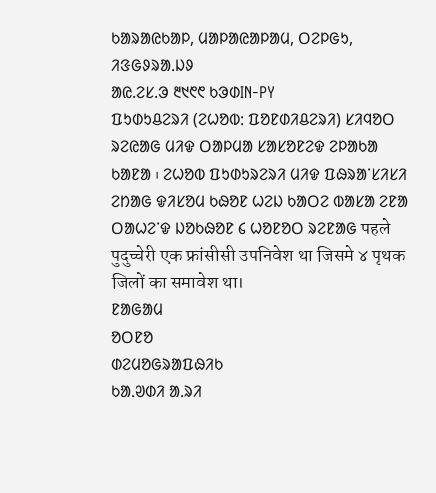ᱠᱟᱨᱟᱭᱠᱟᱞ, ᱢᱟᱞᱟᱭᱟᱞᱟᱢ, ᱛᱮᱞᱜᱩ, ᱤᱝᱜᱽᱨᱟᱹᱡᱽ
ᱟᱭ.ᱮᱥ.ᱳ ᱓᱑᱖᱖ ᱠᱳᱰIN-PY
ᱯᱩᱰᱩᱪᱮᱨᱤ (ᱮᱦᱚᱵᱺ ᱯᱚᱱᱰᱤᱪᱮᱨᱤ) ᱥᱤᱧᱚᱛ ᱨᱮᱭᱟᱜ ᱢᱤᱫ ᱛᱟᱞᱢᱟ ᱥᱟᱥᱚᱱᱮᱫ ᱮᱞᱟᱠᱟ ᱠᱟᱱᱟ ᱾ ᱮᱦᱚᱵ ᱯᱩᱰᱩᱨᱮᱨᱤ ᱢᱤᱫ ᱯᱷᱨᱟᱸᱥᱤᱥᱤ ᱮᱴᱟᱜ ᱫᱤᱥᱚᱢ ᱠᱷᱚᱱ ᱦᱮᱡ ᱠᱟᱛᱮ ᱵᱟᱥᱟ ᱮᱱᱟ ᱛᱟᱦᱮᱸᱫ ᱡᱚᱠᱷᱚᱱ ᱔ ᱦᱚᱱᱚᱛ ᱨᱮᱱᱟᱜ पहले पुदुच्चेरी एक फ्रांसीसी उपनिवेश था जिसमे ४ पृथक जिलों का समावेश था।
ᱱᱟᱜᱟᱢ
ᱚᱛᱱᱚ
ᱰᱮᱢᱚᱜᱨᱟᱯᱷᱤᱠ
ᱠᱟᱹᱣᱰᱤ ᱟᱹᱨᱤ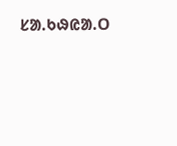ᱥᱟ.ᱠᱷᱭᱟ.ᱛ